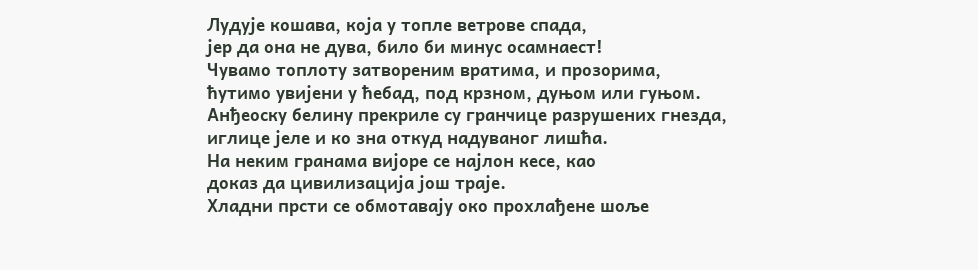Лудује кошава, која у топле ветрове спада,
јер да она не дува, било би минус осамнаест!
Чувамо топлоту затвореним вратима, и прозорима,
ћутимо увијени у ћебад, под крзном, дуњом или гуњом.
Анђеоску белину прекриле су гранчице разрушених гнезда,
иглице јеле и ко зна откуд надуваног лишћа.
На неким гранама вијоре се најлон кесе, као
доказ да цивилизација још траје.
Хладни прсти се обмотавају око прохлађене шоље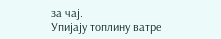за чај.
Упијају топлину ватре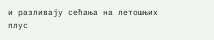и разливају сећања на летошњих
плус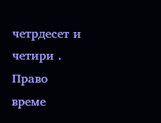четрдесет и четири .
Право време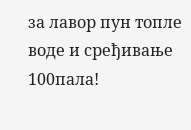за лавор пун топле воде и сређивање 100пала!